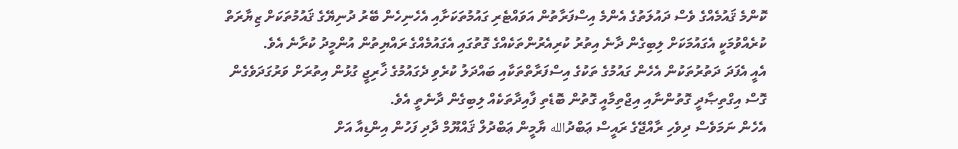ކޮންމެ ޤައުމެއްގެ ވެސް ދައުލަތުގެ އެންމެ އިސްފަރާތުން އަވައްޓެރި ގައުމުތަކަށާއި އެހެނިހެން ބޭރު ދުނިޔޭގެ ޤައުމުތަކަށް ޒިޔާރަތް ކުރެއްވުމަކީ އެގައުމަކަށް ލިބިގެން ދާނެ އިތުރު ކުރިއެރުންތަކެއްގެ ގޮތުގައި އެގައުމެއްގެ ރައްޔިތުން އުންމީދު ކުރާނެ އެވެ.
އެއީ އެފަދަ ދަތުރުތަކުން އެހެން ގައުމުގެ ތަކުގެ އިސްފަރާތްތަކާއި ބައްދަލު ކުރެވި ދެގައުމުގެ ޚާރިޖީ ގުޅުން އިތުރަށް ވަރުގަދަވެގެން ގޮސް އިގްތިޞާދީ ގޮތުންނާއި އިޖްތިމާއީ ގޮތުން ބޮޑެތި ފާއިދާތަކެއް ލިބިގެން ދާނެތީ އެވެ.
އެހެން ނަމަވެސް ދިވެހި ރާއްޖޭގެ ރައީސް ޢަބްދުالله ޔާމީން ޢަބްދުލް ޤައްޔޫމް ދާދި ފަހުން އިންޑިއާ އަށް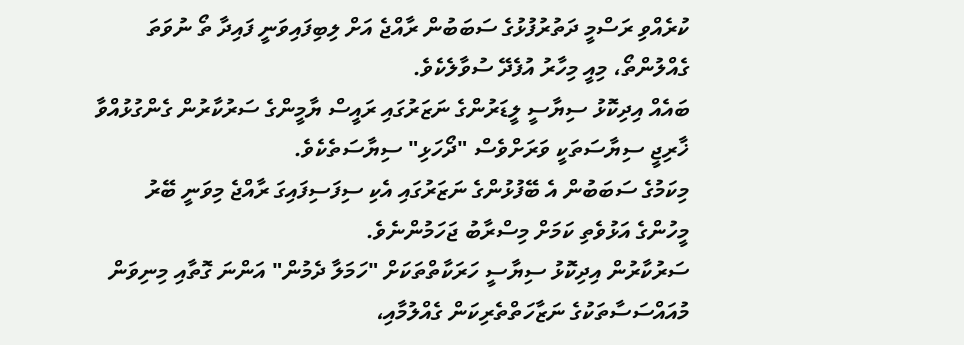ކުރެއްވި ރަސްމީ ދަތުރުފުޅުގެ ސަބަބުން ރާއްޖެ އަށް ލިބިފައިވަނީ ފައިދާ ތޯ ނުވަތަ ގެއްލުންތޯ، މިއީ މިހާރު އުފެދޭ ސުވާލެކެވެ.
ބައެއް އިދިކޮޅު ސިޔާސީ ލީޑަރުންގެ ނަޒަރުގައި ރައީސް ޔާމީންގެ ސަރުކާރުން ގެންގުޅުއްވާ ޚާރިޖީ ސިޔާސަތަކީ ވަރަށްވެސް "ދޯހަޅި" ސިޔާސަތެކެވެ.
މިކަމުގެ ސަބަބުން އެ ބޭފުޅުންގެ ނަޒަރުގައި އެކި ސިފަސިފައިގަ ރާއްޖެ މިވަނީ ބޭރު މީހުންގެ އަޅުވެތި ކަމަށް މިސްރާބު ޖަހަމުންނެވެ.
ސަރުކާރުން އިދިކޮޅު ސިޔާސީ ހަރަކާތްތަކަށް "ހަމަލާ ދެމުން" އަންނަ ގޮތާއި މިނިވަން މުއައްސަސާތަކުގެ ނަޒާހަތްތެރިކަން ގެއްލުމާއި،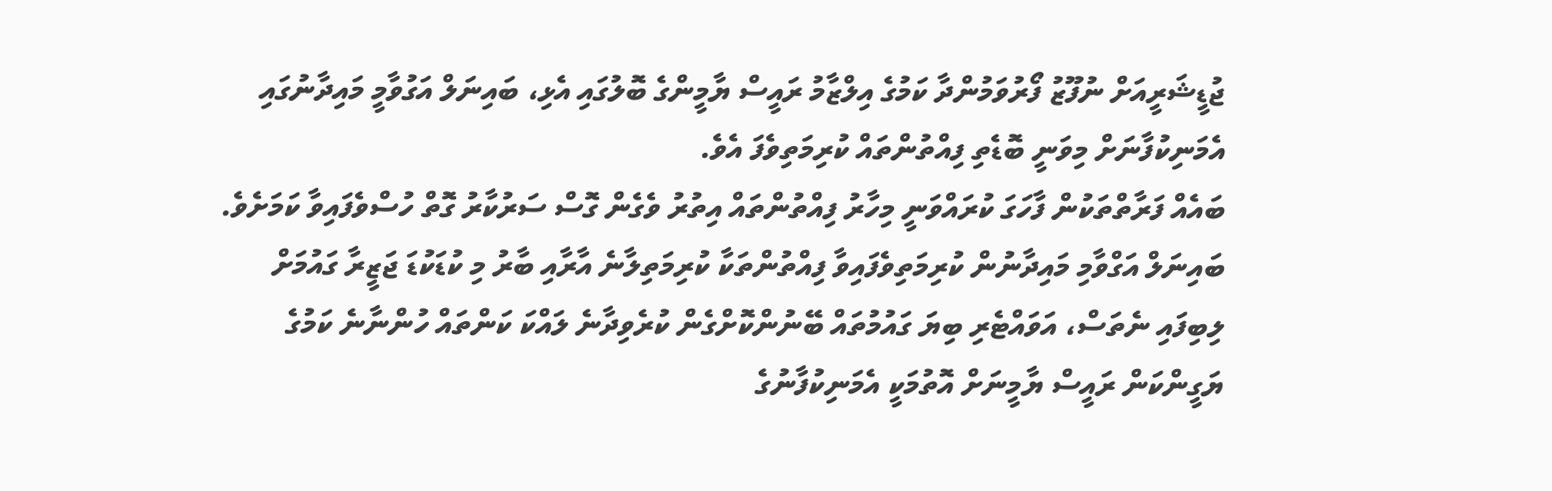ޖުޑީޝަރީއަށް ނުފޫޒު ފޯރުވަމުންދާ ކަމުގެ އިލްޒާމު ރައީސް ޔާމީންގެ ބޮލުގައި އެޅި، ބައިނަލް އަގުވާމީ މައިދާނުގައި އެމަނިކުފާނަށް މިވަނީ ބޮޑެތި ފިއްތުންތައް ކުރިމަތިވެފަ އެވެ.
ބައެއް ފަރާތްތަކުން ފާހަގަ ކުރައްވަނީ މިހާރު ފިއްތުންތައް އިތުރު ވެގެން ގޮސް ސަރުކާރު ގޮތް ހުސްވެފައިވާ ކަމަށެވެ.
ބައިނަލް އަގްވާމި މައިދާނުން ކުރިމަތިވެފައިވާ ފިއްތުންތަކާ ކުރިމަތިލާނެ އާރާއި ބާރު މި ކުޑަކުޑަ ޖަޒީރާ ގައުމަށް ލިބިފައި ނެތަސް، އަވައްޓެރި ބިޔަ ގައުމުތައް ބޭނުންކޮށްގެން ކުރެވިދާނެ ލައްކަ ކަންތައް ހުންނާނެ ކަމުގެ ޔަގީންކަން ރައީސް ޔާމީނަށް އޮތުމަކީ އެމަނިކުފާނުގެ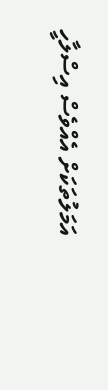އަމަލުތަކަށް އެއްވެސް އިސްލާހީ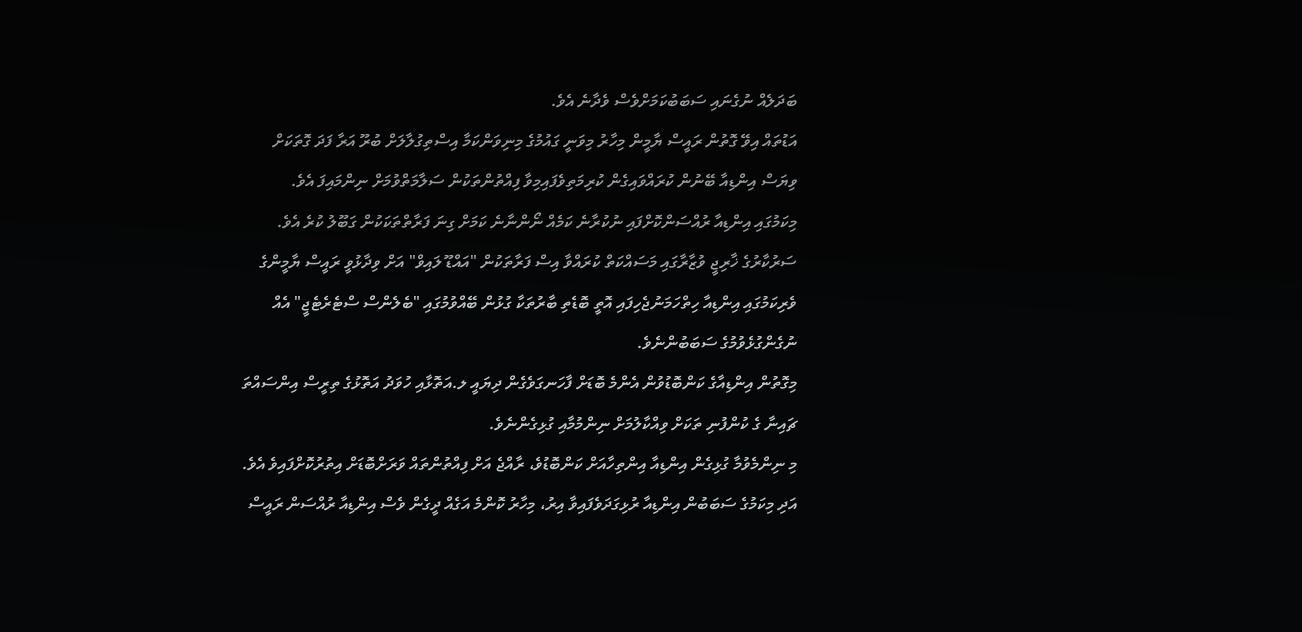ބަދަލެއް ނުގެނައި ސަބަބުކަމަށްވެސް ވެދާނެ އެވެ.
އަޑުތައް އިވޭ ގޮތުން ރައީސް ޔާމީން މިހާރު މިވަނީ ގައުމުގެ މިނިވަންކަމާ އިސްތިގުލާލަށް ބުރޫ އަރާ ފަދަ ގޮތަކަށް ވިޔަސް އިންޑިއާ ބޭނުން ކުރައްވައިގެން ކުރިމަތިވެފައިމިވާ ފިއްތުންތަކުން ސަލާމަތްވުމަށް ނިންމައިފަ އެވެ.
މިކަމުގައި އިންޑިއާ ރުއްސަންކޮށްފައި ނުކުރާނެ ކަމެއް ނޯންނާނެ ކަމަށް ގިނަ ފަރާތްތަކަކުން ގަބޫލު ކުރެ އެވެ.
ސަރުކާރުގެ ޚާރިޖީ ވުޒާރާގައި މަސައްކަތް ކުރައްވާ އިސް ފަރާތަކުން "އައްޑޫ ލައިވް" އަށް ވިދާޅުވީ ރައީސް ޔާމީންގެ ވެރިކަމުގައި އިންޑިއާ ހިތްހަމަނުޖެހިފައި އޮތީ ބޮޑެތި ބާރުތަކާ ގުޅުން ބޭއްވުމުގައި "ބެލެންސް ސްޓެރެޓެޖީ" އެއް ނުގެންގުޅެވުމުގެ ސަބަބުންނެވެ.
މިގޮތުން އިންޑިއާގެ ކަންބޮޑުވުން އެންމެ ބޮޑަށް ފާހަނގަވެގެން ދިޔައީ ލ.އަތޮޅާއި ހުވަދު އަތޮޅުގެ ތިރީސް އިންސައްތަ ޗައިނާ ގެ ކުންފުނި ތަކަށް ވިއްކާލުމަށް ނިންމުމާއި ގުޅިގެންނެވެ.
މި ނިންމެވުމާ ގުޅިގެން އިންޑިއާ އިންތިހާއަށް ކަންބޮޑުވެ، ރާއްޖެ އަށް ފިއްތުންތައް ވަރަށްބޮޑަށް އިތުރުކޮށްފައިވެ އެވެ. އަދި މިކަމުގެ ސަބަބުން އިންޑިއާ ރުޅިގަދަވެފައިވާ އިރު، މިހާރު ކޮންމެ އަގެއް ދީގެން ވެސް އިންޑިއާ ރުއްސަން ރައީސް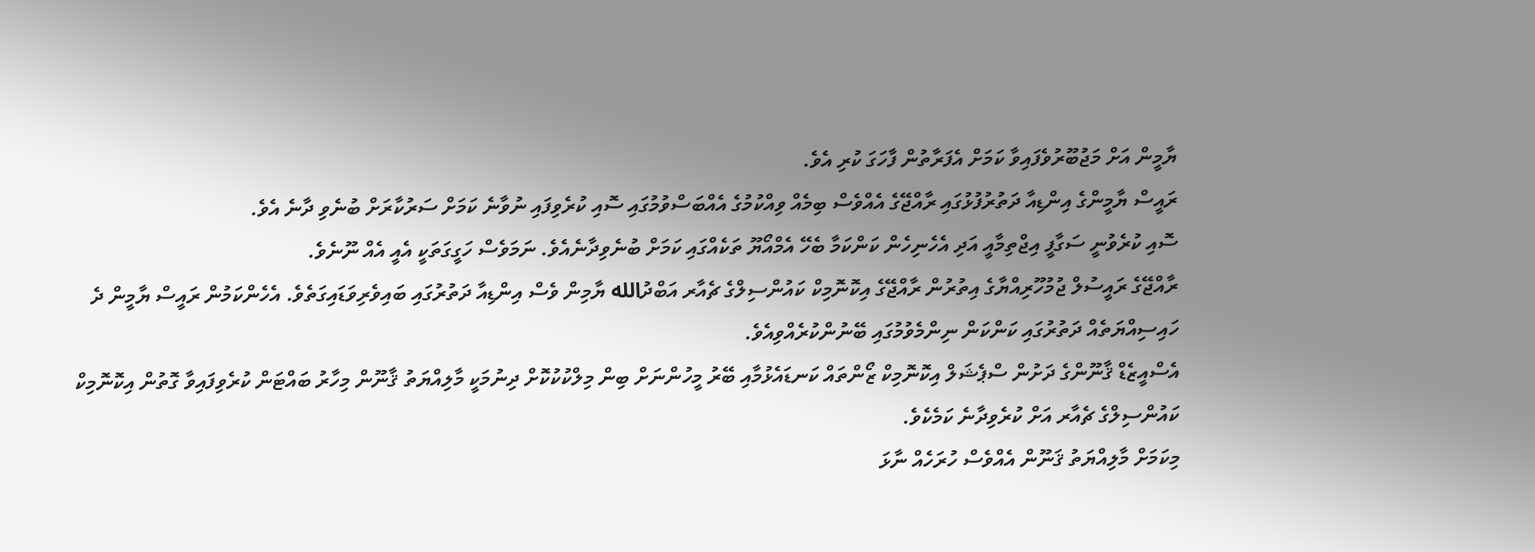ޔާމީން އަށް މަޖުބޫރުވެފައިވާ ކަމަށް އެފަރާތުން ފާހަގަ ކުރި އެވެ.
ރައީސް ޔާމީންގެ އިންޑިއާ ދަތުރުފުޅުގައި ރާއްޖޭގެ އެއްވެސް ބިމެއް ވިއްކުމުގެ އެއްބަސްވުމުގައި ސޮއި ކުރެވިފައި ނުވާނެ ކަމަށް ސަރުކާރަށް ބުނެވި ދާނެ އެވެ.
ސޮއި ކުރެވުނީ ސަގާފީ އިޖްތިމާއީ އަދި އެހެނިހެން ކަންކަމާ ބެހޭ އެމްއޯޔޫ ތަކެއްގައި ކަމަށް ބުނެވިދާނެއެވެ. ނަމަވެސް ހަގީގަތަކީ އެއީ އެއް ނޫނެވެ.
ރާއްޖޭގެ ރައީސުލް ޖުމުހޫރިއްޔާގެ އިތުރުން ރާއްޖޭގެ އިކޮނޮމިކް ކައުންސިލްގެ ޗެއާރ އަބްދުالله ޔާމިން ވެސް އިންޑިއާ ދަތުރުގައި ބައިވެރިވަޑައިގަތެވެ. އެހެންކަމުން ރައީސް ޔާމީން ދެ ހައިސިއްޔަތެއް ދަތުރުގައި ކަންކަން ނިންމެވުމުގައި ބޭނުންކުރެއްވިއެވެ.
އެސްއީޒެޑް ޤާނޫންގެ ދަށުން ސްޕެޝަލް އިކޮނޮމިކް ޒޯންތައް ކަނޑައެޅުމާއި ބޭރު މީހުންނަށް ބިން މިލްކުކުކޮށް ދިނުމަކީ މާލިއްޔަތު ޤާނޫން މިހާރު ބައްޓަން ކުރެވިފައިވާ ގޮތުން އިކޮނޮމިކް ކައުންސިލްގެ ޗެއާރ އަށް ކުރެވިދާނެ ކަމެކެވެ.
މިކަމަށް މާލިއްޔަތު ޤަނޫން އެއްވެސް ހުރަހެއް ނާޅަ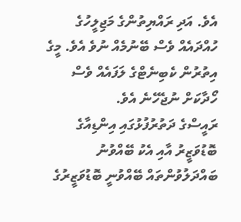އެވެ. އަދި ރައްޔިތުންގެ މަޖިލީހުގެ ހުއްދައެއް ވެސް ބޭނުމެއް ނުވެ އެވެ. މީގެ އިތުރުން ކެބިނެޓްގެ ލަފައެއް ވެސް ހޯދާކަށް ނުޖެހޭނެ އެވެ.
ރައީސްގެ ދަތުރުފުޅުގައި އިންޑިއާގެ ބޮޑުވަޒީރު އާއި އެކު ބޭއްވުނު ބައްދަލުވުންތައް ބޭއްވުނީ ބޮޑުވަޒީރުގެ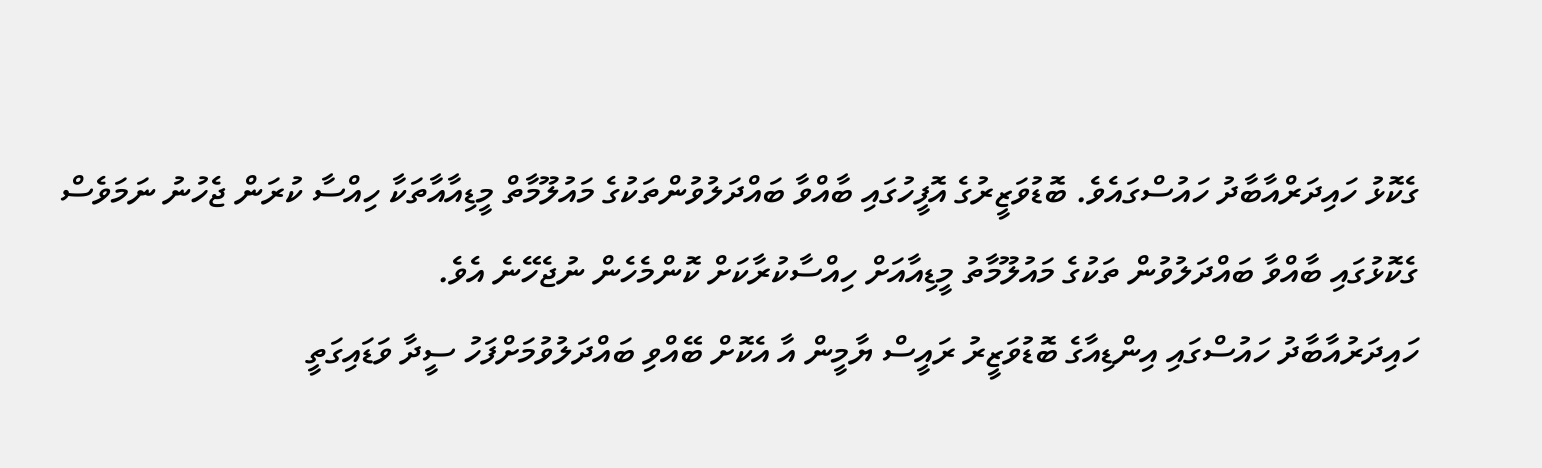ގެކޮޅު ހައިދަރްއާބާދު ހައުސްގައެވެ. ބޮޑުވަޒީރުގެ އޮފީހުގައި ބާއްވާ ބައްދަލުވުންތަކުގެ މައުލޫމާތް މީޑިއާއާތަކާ ހިއްސާ ކުރަން ޖެހުނު ނަމަވެސް ގެކޮޅުގައި ބާއްވާ ބައްދަލުވުން ތަކުގެ މައުލޫމާތު މީޑިއާއަށް ހިއްސާކުރާކަށް ކޮންމެހެން ނުޖެހޭނެ އެވެ.
ހައިދަރުއާބާދު ހައުސްގައި އިންޑިއާގެ ބޮޑުވަޒީރު ރައީސް ޔާމީން އާ އެކޮށް ބޭއްވި ބައްދަލުވުމަށްފަހު ސީދާ ވަޑައިގަތީ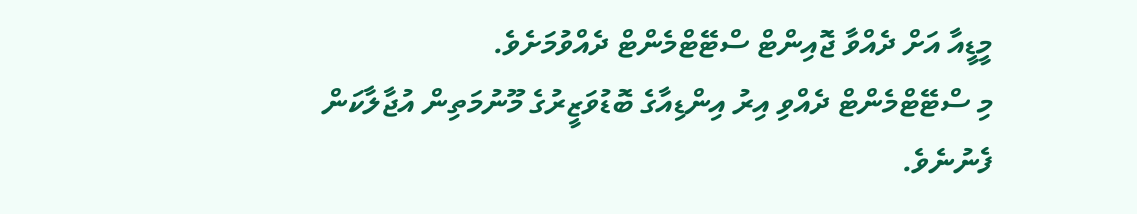މީޑީއާ އަށް ދެއްވާ ޖޮއިންޓް ސްޓޭޓްމެންޓް ދެއްވުމަށެވެ.
މި ސްޓޭޓްމެންޓް ދެއްވި އިރު އިންޑިއާގެ ބޮޑުވަޒީރުގެ މޫނުމަތިން އުޖާލާކަން ފެނުނެވެ.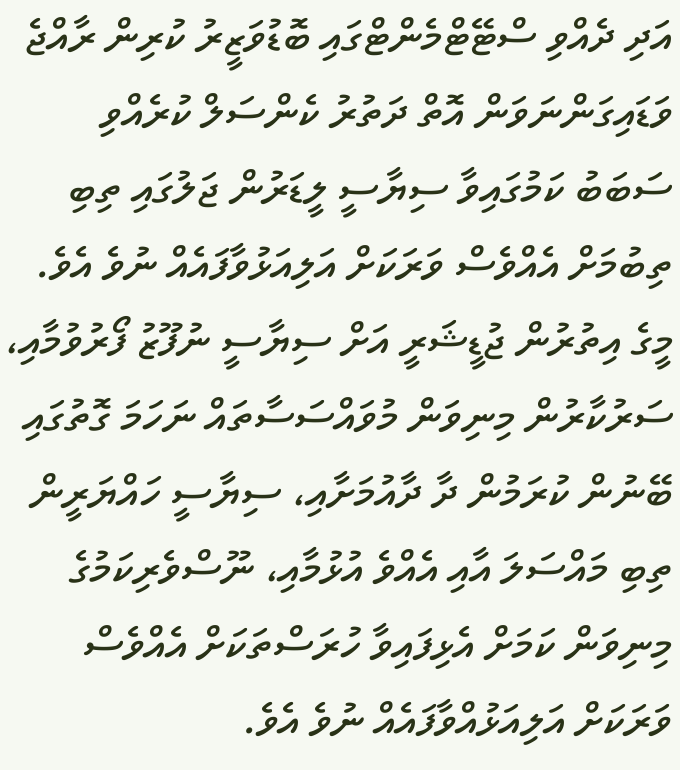އަދި ދެއްވި ސްޓޭޓްމެންޓްގައި ބޮޑުވަޒީރު ކުރިން ރާއްޖެ ވަޑައިގަންނަވަން އޮތް ދަތުރު ކެންސަލް ކުރެއްވި ސަބަބު ކަމުގައިވާ ސިޔާސީ ލީޑަރުން ޖަލުގައި ތިބި ތިބުމަށް އެއްވެސް ވަރަކަށް އަލިއަޅުވާފައެއް ނުވެ އެވެ.
މީގެ އިތުރުން ޖުޑީޝަރީ އަށް ސިޔާސީ ނުފޫޒު ފޯރުވުމާއި، ސަރުކާރުން މިނިވަން މުވައްސަސާތައް ނަހަމަ ގޮތުގައި ބޭނުން ކުރަމުން ދާ ދާއުމަށާއި، ސިޔާސީ ހައްޔަރީން ތިބި މައްސަލަ އާއި އެއްވެ އުޅުމާއި، ނޫސްވެރިކަމުގެ މިނިވަން ކަމަށް އެޅިފައިވާ ހުރަސްތަކަށް އެއްވެސް ވަރަކަށް އަލިއަޅުއްވާފައެއް ނުވެ އެވެ.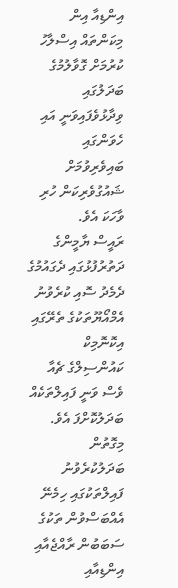އިންޑިއާ އިން މިކަންތައް އިސްލާހު ކުރުމަށް ގޮވާލުމުގެ ބަދަލުގައި ވިދާޅުވެފައިވަނީ އައި ހެވަންގައި ބައިވެރިވުމަށް ޝައުގުވެރިކަން ހުރި ވާހަކަ އެވެ.
ރައީސް ޔާމީންގެ ދަތުރުފުޅުގައި ދެގައުމުގެ ދެމެދު ސޮއި ކުރެވުނު އެމްއޯޔޫތަކުގެ ތެރޭގައި އިކޮނޮމިކް ކައުންސިލްގެ ޗެއާ ވެސް ވަނީ ފައިލްތަކެއް ބަދަލުކޮށްފަ އެވެ.
މިގޮތުން ބަދަލުކުރެވުނު ފައިލްތަކުގައި ހިމެނޭ އެއްބަސްވުން ތަކުގެ ސަބަބުން ރާއްޖެއާއި އިންޑިއާއި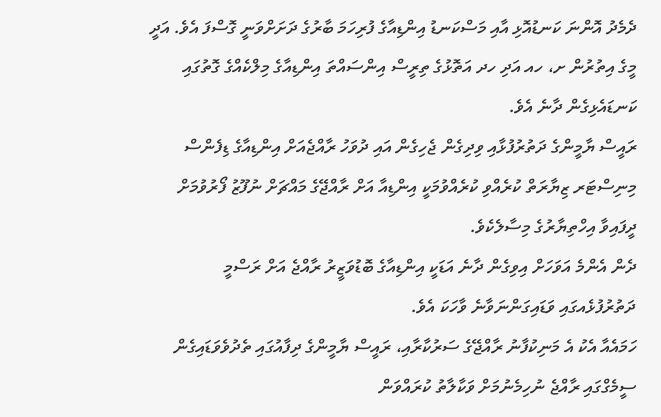ދެމެދު އޮންނަ ކަނޑުއޮޅި އާއި މަސްކަނޑު އިންޑިއާގެ ފުރިހަމަ ބާރުގެ ދަށަށްވަނީ ގޮސްފަ އެވެ. އަދީ މީގެ އިތުރުން ށ، ހއ އަދި ހދ އަތޮޅުގެ ތިރީސް އިންސައްތަ އިންޑިއާގެ މިލްކެއްގެ ގޮތުގައި ކަނޑައެޅިގެން ދާނެ އެވެ.
ރައީސް ޔާމީންގެ ދަތުރުފުޅާއި ވިދިގެން ޖެހިގެން އައި ދުވަހު ރާއްޖެއަށް އިންޑިއާގެ ޑިފެންސް މިނިސްޓަރ ޒިޔާރަތް ކުރެއްވި ކުރެއްވުމަކީ އިންޑިއާ އަށް ރާއްޖޭގެ މައްޗަށް ނުފޫޒު ފޯރުވުމަށް ދީފައިވާ އިހްތިޔާރުގެ މިސާލެކެވެ.
ދެން އެންމެ އަވަހަށް އިވިގެން ދާނެ އަޑަކީ އިންޑިއާގެ ބޮޑުވަޒީރު ރާއްޖެ އަށް ރަސްމީ ދަތުރުފުޅެއގައި ވަޑައިގަންނަވާނެ ވާހަކަ އެވެ.
ހަމައެއާ އެކު އެ މަނިކުފާނު ރާއްޖޭގެ ސަރުކާރާއި، ރައީސް ޔާމީންގެ ދިފާއުގައި ތެދުވެވަޑައިގެން ސީމެގްގައި ރާއްޖެ ނުހިމެނުމަށް ވަކާލާތު ކުރައްވަން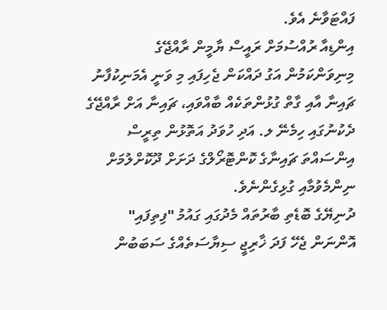ފައްޓަވާނެ އެވެ.
އިންޑިއާ ރުއްސުމަށް ރައީސް ޔާމީން ރާއްޖޭގެ މިނިވަންކަމުން އަގު ދައްކަން ޖެހިފައި މި ވަނީ އެމަނިކުފާނު ޗައިނާ އާއި ގާތް ގުޅުންތަކެއް ބާއްވައި، ޗައިނާ އަށް ރާއްޖޭގެ ދެކުނުގައި ހިމެނޭ ލ. އަދި ހުވަދު އަތޮޅުން ތިރީސް އިންސައްތަ ޗައިނާގެ ކޮންޓޮރޯލްގެ ދަށަށް ދޫކޮށްލުމަށް ނިންމެވުމާއި ގުޅިގެންނެވެ.
ދުނިޔޭގެ ބޮޑެތި ބާރުތައް މެދުގައި ގައުމު "ފިތިފައި" އޮންނަން ޖެހޭ ފަދަ ޚާރިޖީ ސިޔާސަތެއްގެ ސަބަބުން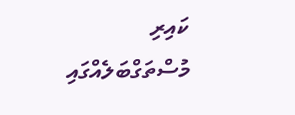ކައިރި މުސްތަގްބަލެއްގައި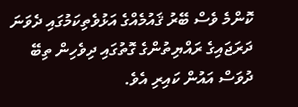ކޮންމެ ވެސް ބޭރު ޤައުމެއްގެ އަޅުވެތިކަމުގައި ދެވަނަ ދަރަޖައިގެ ރައްޔިތުންގެ ގޮތުގައި ދިވެހިން ތިބޭ ދުވަސް އައުން ކައިރި އެވެ.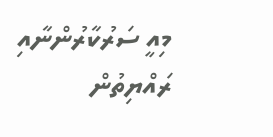މިއީ ސަރުކާރުންނާއި ރައްޔިތުން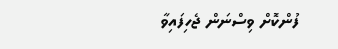ފުންކޮށް ވިސްނަން ޖެހިފައިވާ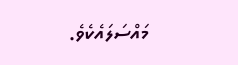މައްސަލައެކެވެ.